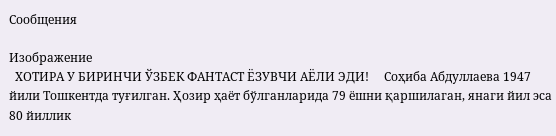Сообщения

Изображение
  ХОТИРА У БИРИНЧИ ЎЗБЕК ФАНТАСТ ЁЗУВЧИ АЁЛИ ЭДИ!     Соҳиба Абдуллаева 1947 йили Тошкентда туғилган. Ҳозир ҳаёт бўлганларида 79 ёшни қаршилаган, янаги йил эса 80 йиллик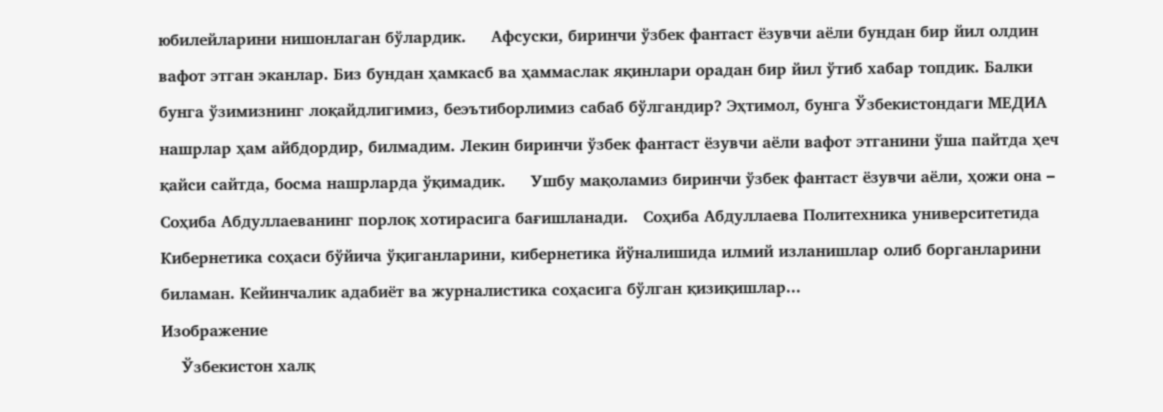юбилейларини нишонлаган бўлардик.     Афсуски, биринчи ўзбек фантаст ёзувчи аёли бундан бир йил олдин вафот этган эканлар. Биз бундан ҳамкасб ва ҳаммаслак яқинлари орадан бир йил ўтиб хабар топдик. Балки бунга ўзимизнинг лоқайдлигимиз, беэътиборлимиз сабаб бўлгандир? Эҳтимол, бунга Ўзбекистондаги МЕДИА нашрлар ҳам айбдордир, билмадим. Лекин биринчи ўзбек фантаст ёзувчи аёли вафот этганини ўша пайтда ҳеч қайси сайтда, босма нашрларда ўқимадик.     Ушбу мақоламиз биринчи ўзбек фантаст ёзувчи аёли, ҳожи она – Соҳиба Абдуллаеванинг порлоқ хотирасига бағишланади.   Соҳиба Абдуллаева Политехника университетида Кибернетика соҳаси бўйича ўқиганларини, кибернетика йўналишида илмий изланишлар олиб борганларини биламан. Кейинчалик адабиёт ва журналистика соҳасига бўлган қизиқишлар...
Изображение
    Ўзбекистон халқ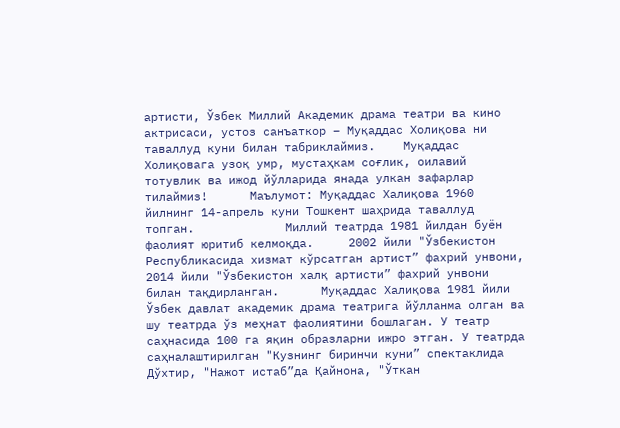артисти, Ўзбек Миллий Академик драма театри ва кино актрисаси, устоз санъаткор – Муқаддас Холиқова ни таваллуд куни билан табриклаймиз.    Муқаддас Холиқовага узоқ умр, мустаҳкам соғлик, оилавий тотувлик ва ижод йўлларида янада улкан зафарлар тилаймиз!      Маълумот: Муқаддас Халиқова 1960 йилнинг 14-апрель куни Тошкент шаҳрида таваллуд топган.             Миллий театрда 1981 йилдан буён фаолият юритиб келмоқда.     2002 йили "Ўзбекистон Республикасида хизмат кўрсатган артист” фахрий унвони, 2014 йили "Ўзбекистон халқ артисти” фахрий унвони билан тақдирланган.      Муқаддас Халиқова 1981 йили Ўзбек давлат академик драма театрига йўлланма олган ва шу театрда ўз меҳнат фаолиятини бошлаган. У театр саҳнасида 100 га яқин образларни ижро этган. У театрда саҳналаштирилган "Кузнинг биринчи куни” спектаклида Дўхтир, "Нажот истаб”да Қайнона, "Ўткан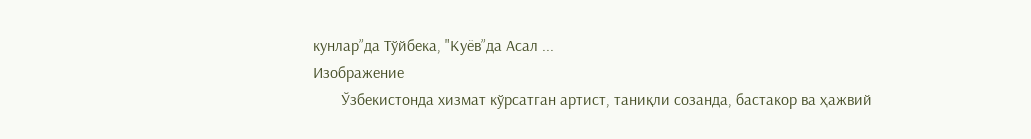кунлар”да Тўйбека, "Куёв”да Асал ...
Изображение
       Ўзбекистонда хизмат кўрсатган артист, таниқли созанда, бастакор ва ҳажвий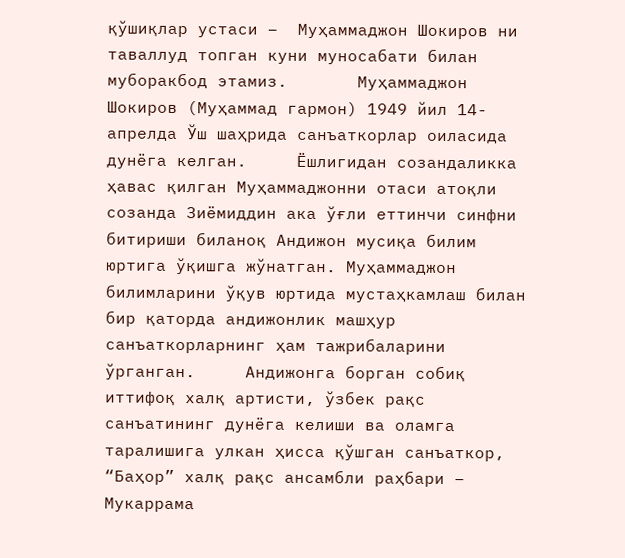қўшиқлар устаси –  Муҳаммаджон Шокиров ни таваллуд топган куни муносабати билан муборакбод этамиз.       Муҳаммаджон Шокиров (Муҳаммад гармон) 1949 йил 14-апрелда Ўш шаҳрида санъаткорлар оиласида дунёга келган.     Ёшлигидан созандаликка ҳавас қилган Муҳаммаджонни отаси атоқли созанда Зиёмиддин ака ўғли еттинчи синфни битириши биланоқ Андижон мусиқа билим юртига ўқишга жўнатган. Муҳаммаджон билимларини ўқув юртида мустаҳкамлаш билан бир қаторда андижонлик машҳур санъаткорларнинг ҳам тажрибаларини ўрганган.     Андижонга борган собиқ иттифоқ халқ артисти, ўзбек рақс санъатининг дунёга келиши ва оламга таралишига улкан ҳисса қўшган санъаткор, “Баҳор” халқ рақс ансамбли раҳбари – Мукаррама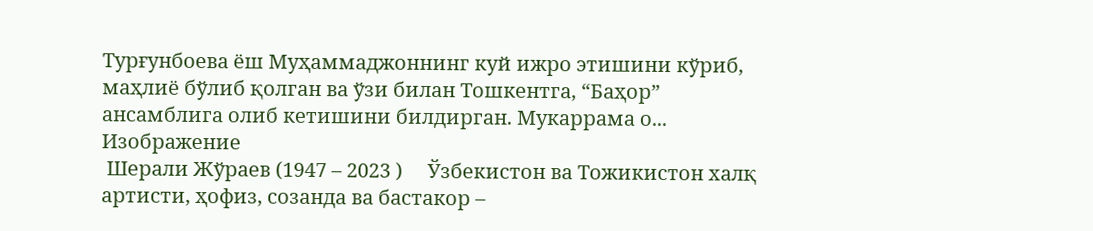Турғунбоева ёш Муҳаммаджоннинг куй ижро этишини кўриб, маҳлиё бўлиб қолган ва ўзи билан Тошкентга, “Баҳор” ансамблига олиб кетишини билдирган. Мукаррама о...
Изображение
 Шерали Жўраев (1947 – 2023 )     Ўзбекистон ва Тожикистон халқ артисти, ҳофиз, созанда ва бастакор –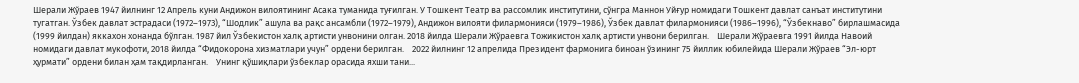Шерали Жўраев 1947 йилнинг 12 Апрель куни Андижон вилоятининг Асака туманида туғилган. У Тошкент Театр ва рассомлик институтини, сўнгра Маннон Уйғур номидаги Тошкент давлат санъат институтини тугатган. Ўзбек давлат эстрадаси (1972–1973), “Шодлик” ашула ва рақс ансамбли (1972–1979), Андижон вилояти филармонияси (1979–1986), Ўзбек давлат филармонияси (1986–1996), “Ўзбекнаво” бирлашмасида (1999 йилдан) яккахон хонанда бўлган. 1987 йил Ўзбекистон халқ артисти унвонини олган. 2018 йилда Шерали Жўраевга Тожикистон халқ артисти унвони берилган.    Шерали Жўраевга 1991 йилда Навоий номидаги давлат мукофоти, 2018 йилда “Фидокорона хизматлари учун” ордени берилган.    2022 йилнинг 12 апрелида Президент фармонига биноан ўзининг 75 йиллик юбилейида Шерали Жўраев “Эл-юрт ҳурмати” ордени билан ҳам тақдирланган.    Унинг қўшиқлари ўзбеклар орасида яхши тани...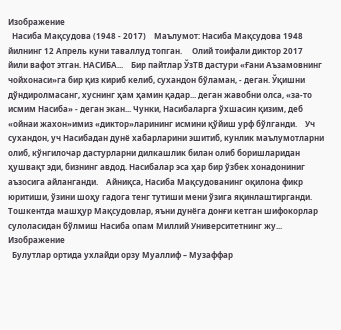Изображение
  Насиба Мақсудова (1948 - 2017)    Маълумот: Насиба Мақсудова 1948 йилнинг 12 Апрель куни таваллуд топган.     Олий тоифали диктор 2017 йили вафот этган. НАСИБА...    Бир пайтлар ЎзТВ дастури «Ғани Аъзамовнинг чойхонаси»га бир қиз кириб келиб, сухандон бўламан, - деган. Ўқишни дўндиролмасанг, хуснинг ҳам ҳамин қадар... деган жавобни олса, «за-то исмим Насиба» - деган экан... Чунки, Насибаларга ўхшасин қизим, деб «ойнаи жахон»имиз «диктор»ларининг исмини қўйиш урф бўлганди.    Уч сухандон, уч Насибадан дунё хабарларини эшитиб, кунлик маълумотларни олиб, кўнгилочар дастурларни дилкашлик билан олиб боришларидан ҳушвақт эди, бизнинг авдод. Насибалар эса ҳар бир ўзбек хонадониниг аъзосига айланганди.    Айниқса, Насиба Мақсудованинг оқилона фикр юритиши, ўзини шоҳу гадога тенг тутиши мени ўзига яқинлаштирганди. Тошкентда машҳур Мақсудовлар, яъни дунёга донғи кетган шифокорлар сулоласидан бўлмиш Насиба опам Миллий Университетнинг жу...
Изображение
  Булутлар ортида ухлайди орзу Муаллиф – Музаффар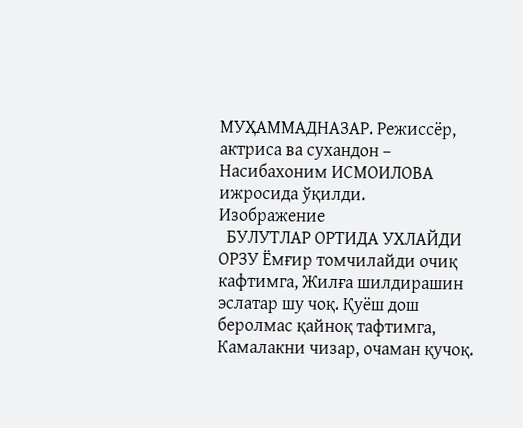МУҲАММАДНАЗАР. Режиссёр, актриса ва сухандон – Насибахоним ИСМОИЛОВА ижросида ўқилди.
Изображение
  БУЛУТЛАР ОРТИДА УХЛАЙДИ ОРЗУ Ёмғир томчилайди очиқ кафтимга, Жилға шилдирашин эслатар шу чоқ. Қуёш дош беролмас қайноқ тафтимга, Камалакни чизар, очаман қучоқ.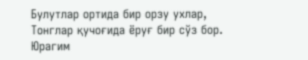Булутлар ортида бир орзу ухлар, Тонглар қучоғида ёруғ бир сўз бор. Юрагим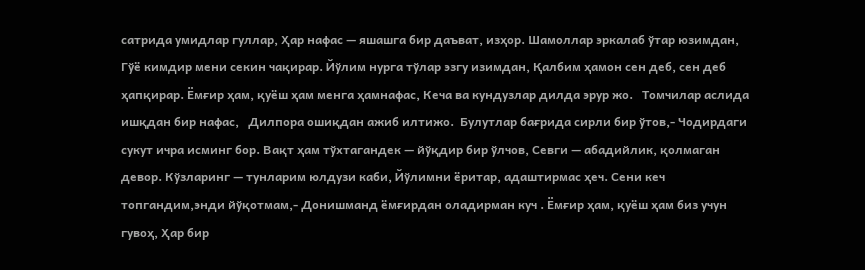сатрида умидлар гуллар, Ҳар нафас — яшашга бир даъват, изҳор. Шамоллар эркалаб ўтар юзимдан, Гўё кимдир мени секин чақирар. Йўлим нурга тўлар эзгу изимдан, Қалбим ҳамон сен деб, сен деб ҳапқирар. Ёмғир ҳам, қуёш ҳам менга ҳамнафас, Кеча ва кундузлар дилда эрур жо.   Томчилар аслида ишқдан бир нафас,   Дилпора ошиқдан ажиб илтижо.  Булутлар бағрида сирли бир ўтов,- Чодирдаги сукут ичра исминг бор. Вақт ҳам тўхтагандек — йўқдир бир ўлчов, Севги — абадийлик, қолмаган девор. Кўзларинг — тунларим юлдузи каби, Йўлимни ёритар, адаштирмас ҳеч. Сени кеч топгандим,энди йўқотмам,- Донишманд ёмғирдан оладирман куч . Ёмғир ҳам, қуёш ҳам биз учун гувоҳ, Ҳар бир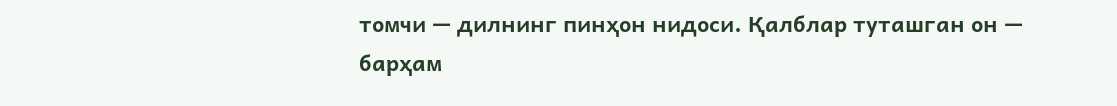томчи — дилнинг пинҳон нидоси. Қалблар туташган он — барҳам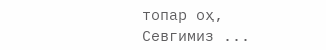топар оҳ, Севгимиз ...